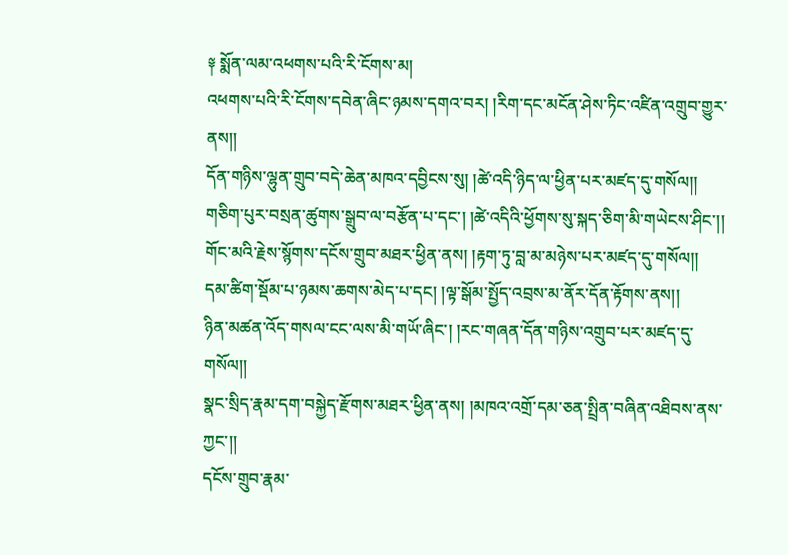༈ སྨོན་ལམ་འཕགས་པའི་རི་ངོགས་མ།
འཕགས་པའི་རི་ངོགས་དབེན་ཞིང་ཉམས་དགའ་བར། །རིག་དང་མངོན་ཤེས་ཏིང་འཛིན་འགྲུབ་གྱུར་ནས།།
དོན་གཉིས་ལྷུན་གྲུབ་བདེ་ཆེན་མཁའ་དབྱིངས་སུ། །ཚེ་འདི་ཉིད་ལ་ཕྱིན་པར་མཛད་དུ་གསོལ།།
གཅིག་པུར་བསྲན་ཚུགས་སྒྲུབ་ལ་བརྩོན་པ་དང་། །ཚེ་འདིའི་ཕྱོགས་སུ་སྐད་ཅིག་མི་གཡེངས་ཤིང་།།
གོང་མའི་རྗེས་སྙོགས་དངོས་གྲུབ་མཐར་ཕྱིན་ནས། །རྟག་ཏུ་བླ་མ་མཉེས་པར་མཛད་དུ་གསོལ།།
དམ་ཚིག་སྡོམ་པ་ཉམས་ཆགས་མེད་པ་དང། །ལྟ་སྒོམ་སྤྱོད་འབྲས་མ་ནོར་དོན་རྟོགས་ནས།།
ཉིན་མཚན་འོད་གསལ་ངང་ལས་མི་གཡོ་ཞིང་། །རང་གཞན་དོན་གཉིས་འགྲུབ་པར་མཛད་དུ་གསོལ།།
སྣང་སྲིད་རྣམ་དག་བསྐྱེད་རྫོགས་མཐར་ཕྱིན་ནས། །མཁའ་འགྲོ་དམ་ཅན་སྤྲིན་བཞིན་འཐིབས་ནས་ཀྱང་།།
དངོས་གྲུབ་རྣམ་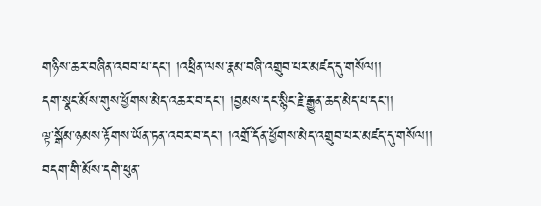གཉིས་ཆར་བཞིན་འབབ་པ་དང་། །འཕྲིན་ལས་རྣམ་བཞི་འགྲུབ་པར་མཛད་དུ་གསོལ།།
དག་སྣང་མོས་གུས་ཕྱོགས་མེད་འཆར་བ་དང་། །བྱམས་དང་སྙིང་རྗེ་རྒྱུན་ཆད་མེད་པ་དང་།།
ལྟ་སྒོམ་ཉམས་རྟོགས་ཡོན་ཏན་འབར་བ་དང་། །འགྲོ་དོན་ཕྱོགས་མེད་འགྲུབ་པར་མཛད་དུ་གསོལ།།
བདག་གི་མོས་དགེ་ཕུན་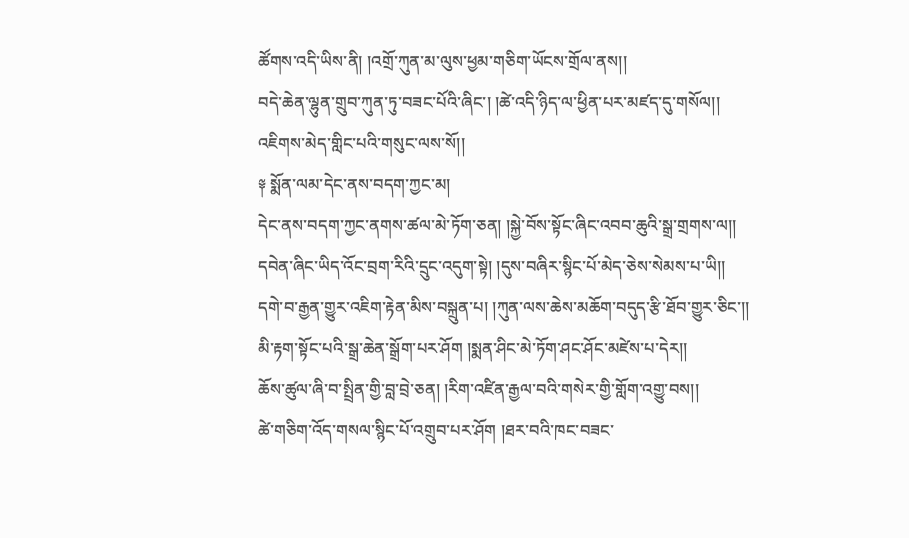ཚོགས་འདི་ཡིས་ནི། །འགྲོ་ཀུན་མ་ལུས་ཕྱམ་གཅིག་ཡོངས་གྲོལ་ནས།།
བདེ་ཆེན་ལྷུན་གྲུབ་ཀུན་ཏུ་བཟང་པོའི་ཞིང་། །ཚེ་འདི་ཉིད་ལ་ཕྱིན་པར་མཛད་དུ་གསོལ།།
འཇིགས་མེད་གླིང་པའི་གསུང་ལས་སོ།།
༈ སྨོན་ལམ་དེང་ནས་བདག་ཀྱང་མ།
དེང་ནས་བདག་ཀྱང་ནགས་ཚལ་མེ་ཏོག་ཅན། །སྐྱེ་བོས་སྟོང་ཞིང་འབབ་ཆུའི་སྒྲ་གྲགས་ལ།།
དབེན་ཞིང་ཡིད་འོང་བྲག་རིའི་དྲུང་འདུག་སྟེ། །དུས་བཞིར་སྙིང་པོ་མེད་ཅེས་སེམས་པ་ཡི།།
དགེ་བ་རྒྱན་གྱུར་འཇིག་རྟེན་མིས་བསྐྲུན་པ། །ཀུན་ལས་ཆེས་མཆོག་བདུད་རྩི་ཐོབ་གྱུར་ཅིང་།།
མི་རྟག་སྟོང་པའི་སྒྲ་ཆེན་སྒྲོག་པར་ཤོག །སྨན་ཤིང་མེ་ཏོག་ཤང་ཤོང་མཛེས་པ་དེར།།
ཆོས་ཚུལ་ཞི་བ་སྤྲིན་གྱི་བླ་བྲེ་ཅན། །རིག་འཛིན་རྒྱལ་བའི་གསེར་གྱི་གློག་འགྱུ་བས།།
ཚེ་གཅིག་འོད་གསལ་སྙིང་པོ་འགྲུབ་པར་ཤོག །ཐར་བའི་ཁང་བཟང་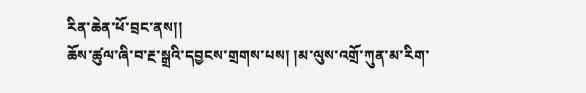རིན་ཆེན་ཕོ་བྲང་ནས།།
ཆོས་ཚུལ་ཞི་བ་རྔ་སྒྲའི་དབྱངས་གྲགས་པས། །མ་ལུས་འགྲོ་ཀུན་མ་རིག་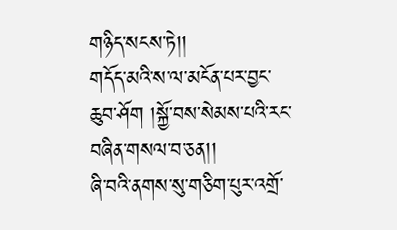གཉིད་སངས་ཏེ།།
གདོད་མའི་ས་ལ་མངོན་པར་བྱང་ཆུབ་ཤོག །སྐྱོ་བས་སེམས་པའི་རང་བཞིན་གསལ་བ་ཅན།།
ཞི་བའི་ནགས་སུ་གཅིག་པུར་འགྲོ་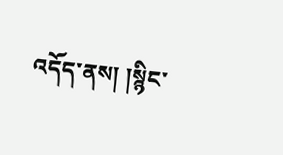འདོད་ནས། །སྙིང་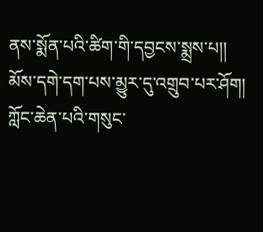ནས་སྨོན་པའི་ཚིག་གི་དབྱངས་སྨྲས་པ།།
མོས་དགེ་དག་པས་མྱུར་དུ་འགྲུབ་པར་ཤོག།
ཀློང་ཆེན་པའི་གསུང་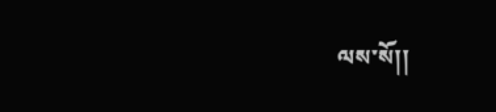ལས་སོ།།